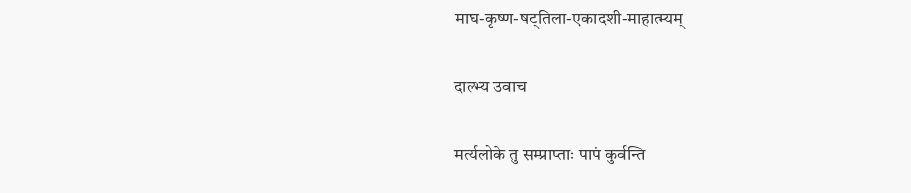माघ-कृष्ण-षट्तिला-एकादशी-माहात्म्यम्

दाल्भ्य उवाच

मर्त्यलोके तु सम्प्राप्ताः पापं कुर्वन्ति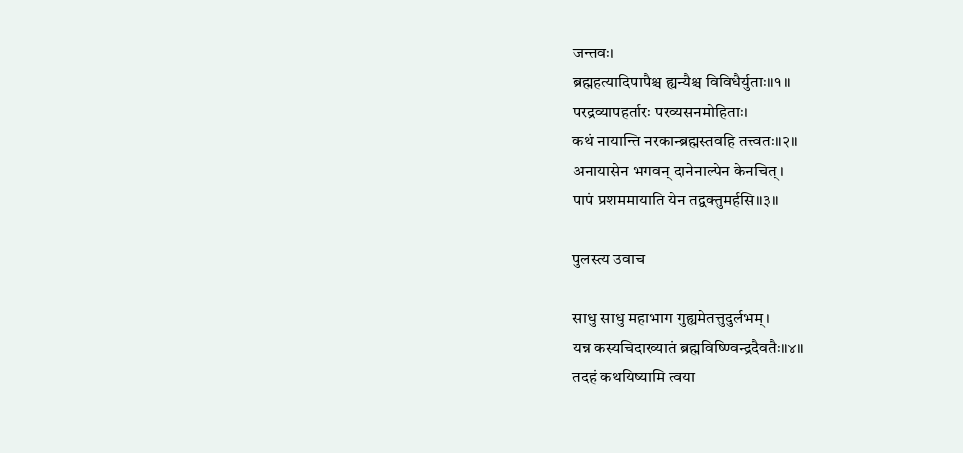जन्तवः।
ब्रह्महत्यादिपापैश्च ह्यन्यैश्च विविधैर्युताः॥१॥
परद्रव्यापहर्तारः परव्यसनमोहिताः।
कथं नायान्ति नरकान्ब्रह्मस्तवहि तत्त्वतः॥२॥
अनायासेन भगवन् दानेनाल्पेन केनचित्।
पापं प्रशममायाति येन तद्वक्तुमर्हसि॥३॥

पुलस्त्य उवाच

साधु साधु महाभाग गुह्यमेतत्तुदुर्लभम्।
यन्न कस्यचिदाख्यातं ब्रह्मविष्ण्विन्द्रदैवतैः॥४॥
तदहं कथयिष्यामि त्वया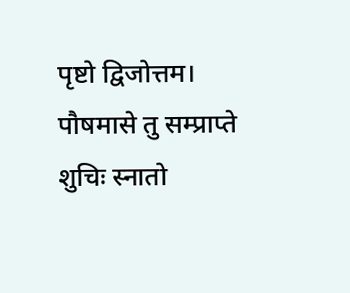पृष्टो द्विजोत्तम।
पौषमासे तु सम्प्राप्ते शुचिः स्नातो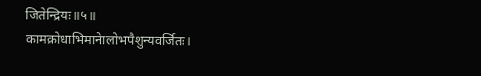जितेन्द्रियः॥५॥
कामक्रोधाभिमानेालोभपैशुन्यवर्जितः।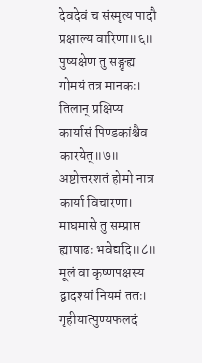देवदेवं च संस्मृत्य पादौ प्रक्षाल्य वारिणा॥६॥
पुष्यक्षेण तु सङ्गृह्य गोमयं तत्र मानकः।
तिलान् प्रक्षिप्य कार्यासं पिण्डकांश्चैव कारयेत्॥७॥
अष्टोत्तरशतं होमो नात्र कार्या विचारणा।
माघमासे तु सम्प्राप्त ह्याषाढः भवेद्यदि॥८॥
मूलं वा कृष्णपक्षस्य द्वादश्यां नियमं ततः।
गृहीयात्पुण्यफलदं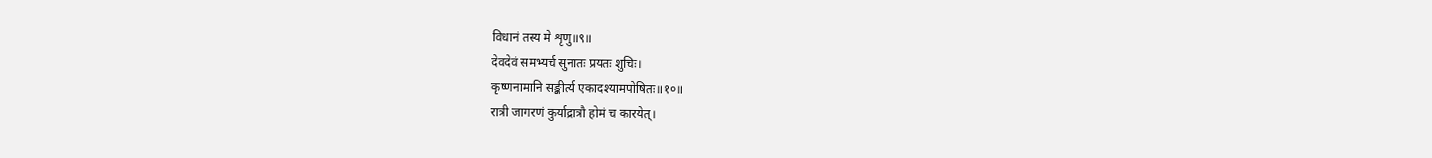विधानं तस्य मे शृणु॥९॥
देवदेवं समभ्यर्च सुनातः प्रयतः शुचिः।
कृष्णनामानि सङ्कीर्त्य एकादश्यामपोषितः॥१०॥
रात्री जागरणं कुर्याद्रात्रौ होमं च कारयेत्।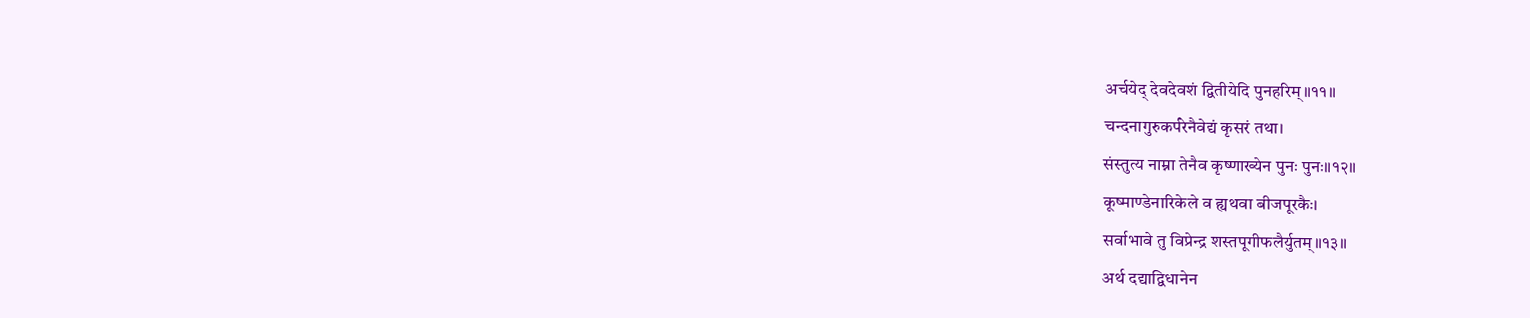अर्चयेद् देवदेवशं द्वितीयेदि पुनहरिम्॥११॥
चन्दनागुरुकर्परेनैवेद्यं कृसरं तथा।
संस्तुत्य नाम्ना तेनैव कृष्णाख्येन पुनः पुनः॥१२॥
कूष्माण्डेनारिकेले व ह्यथवा बीजपूरकैः।
सर्वाभावे तु विप्रेन्द्र शस्तपूगीफलैर्युतम्॥१३॥
अर्थ दद्याद्विधानेन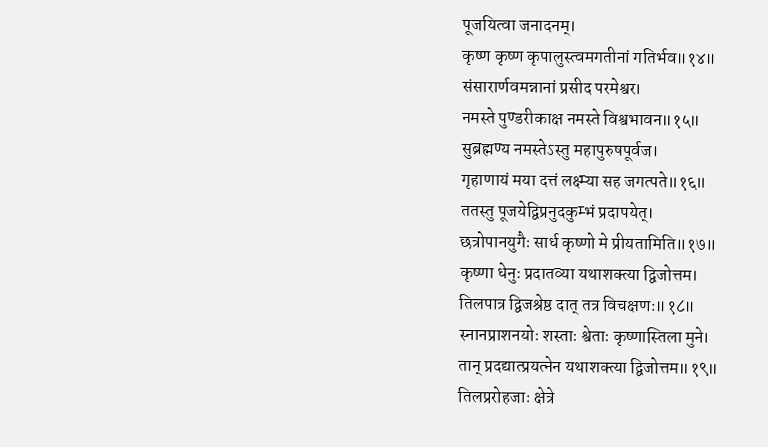पूजयित्वा जनादनम्।
कृष्ण कृष्ण कृपालुस्त्वमगतीनां गतिर्भव॥१४॥
संसारार्णवमन्नानां प्रसीद परमेश्वर।
नमस्ते पुण्डरीकाक्ष नमस्ते विश्वभावन॥१५॥
सुब्रह्मण्य नमस्तेऽस्तु महापुरुषपूर्वज।
गृहाणायं मया दत्तं लक्ष्म्या सह जगत्पते॥१६॥
ततस्तु पूजयेद्विप्रनुदकुम्भं प्रदापयेत्।
छत्रोपानयुगैः सार्ध कृष्णो मे प्रीयतामिति॥१७॥
कृष्णा धेनुः प्रदातव्या यथाशक्त्या द्विजोत्तम।
तिलपात्र द्विजश्रेष्ठ दात् तत्र विचक्षणः॥१८॥
स्नानप्राशनयोः शस्ताः श्वेताः कृष्णास्तिला मुने।
तान् प्रदद्यात्प्रयत्नेन यथाशक्त्या द्विजोत्तम॥१९॥
तिलप्ररोहजाः क्षेत्रे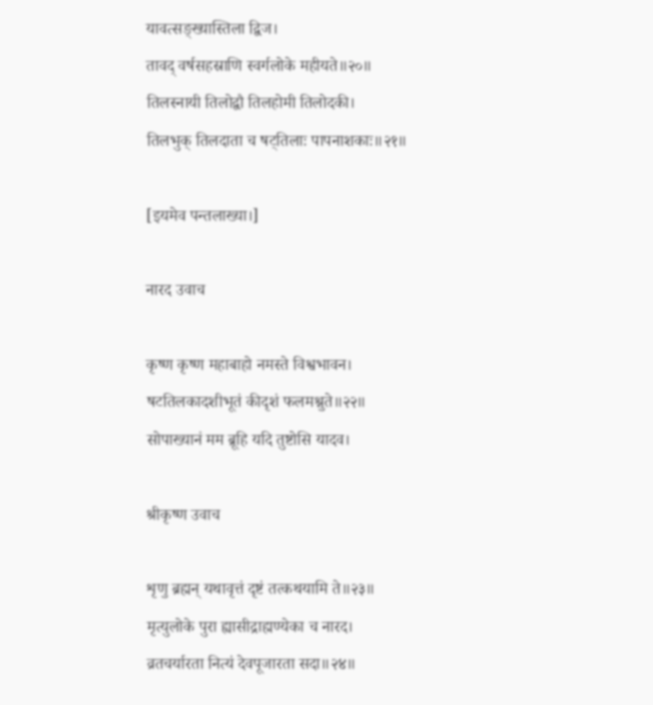यावत्सङ्ख्यास्तिला द्विज।
तावद् वर्षसहस्राणि स्वर्गलोके महीयते॥२०॥
तिलस्नायी तिलोद्वौ तिलहोमी तिलोदकी।
तिलभुक् तिलदाता च षट्तिलाः पापनाशकाः॥२१॥

[इयमेव पन्तलाख्या।]

नारद उवाच

कृष्ण कृष्ण महाबाहो नमस्ते विश्वभावन।
षटतिलकादशीभूतं कीदृशं फलमश्नुते॥२२॥
सोपाख्यानं मम ब्रूहि यदि तुष्टोसि यादव।

श्रीकृष्ण उवाच

शृणु ब्रह्मन् यथावृत्तं दृष्टं तत्कथयामि ते॥२३॥
मृत्युलोके पुरा ह्यासीद्राह्मण्येका च नारद।
व्रतचर्यारता नित्यं देवपूजारता सदा॥२४॥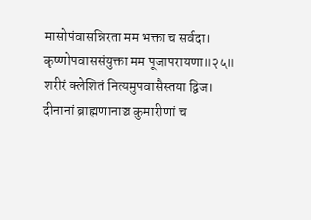मासोपंवासन्निरता मम भक्ता च सर्वदा।
कृष्णोपवाससंयुक्ता मम पूजापरायणा॥२५॥
शरीरं क्लेशितं नित्यमुपवासैस्तया द्विज।
दीनानां ब्राह्मणानाञ्च कुमारीणां च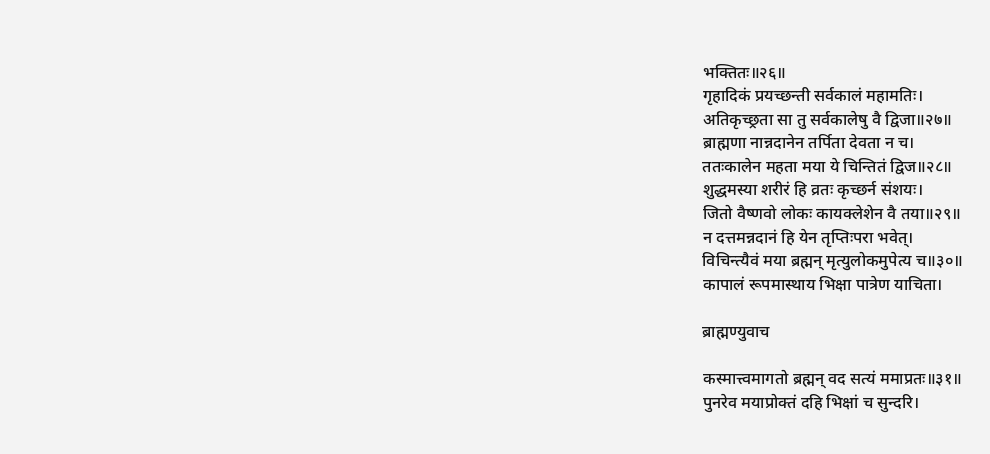भक्तितः॥२६॥
गृहादिकं प्रयच्छन्ती सर्वकालं महामतिः।
अतिकृच्छ्रता सा तु सर्वकालेषु वै द्विजा॥२७॥
ब्राह्मणा नान्नदानेन तर्पिता देवता न च।
ततःकालेन महता मया ये चिन्तितं द्विज॥२८॥
शुद्धमस्या शरीरं हि व्रतः कृच्छर्न संशयः।
जितो वैष्णवो लोकः कायक्लेशेन वै तया॥२९॥
न दत्तमन्नदानं हि येन तृप्तिःपरा भवेत्।
विचिन्त्यैवं मया ब्रह्मन् मृत्युलोकमुपेत्य च॥३०॥
कापालं रूपमास्थाय भिक्षा पात्रेण याचिता।

ब्राह्मण्युवाच

कस्मात्त्वमागतो ब्रह्मन् वद सत्यं ममाप्रतः॥३१॥
पुनरेव मयाप्रोक्तं दहि भिक्षां च सुन्दरि।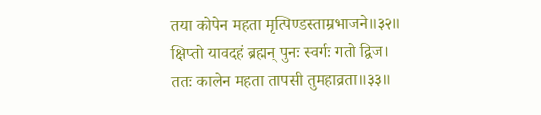तया कोपेन महता मृत्पिण्डस्ताम्रभाजने॥३२॥
क्षिप्तो यावदहं ब्रह्मन् पुनः स्वर्गः गतो द्विज।
ततः कालेन महता तापसी तुमहाव्रता॥३३॥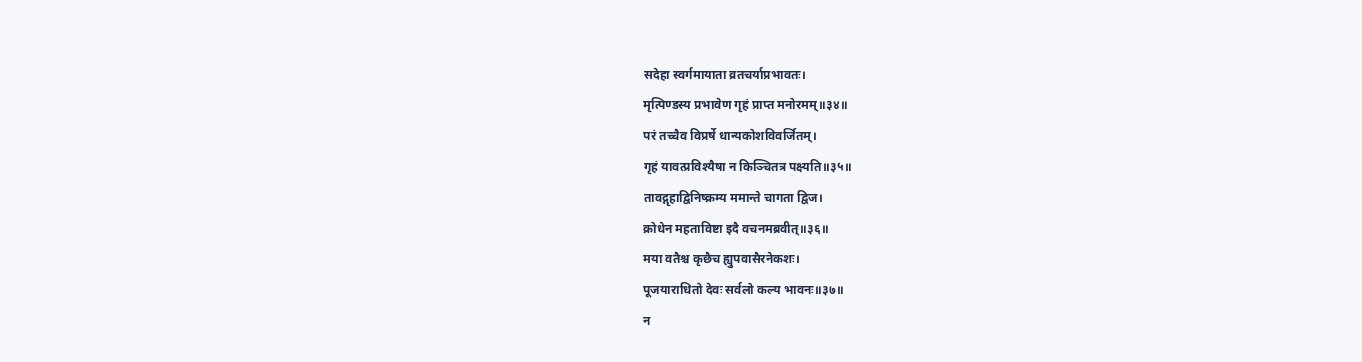सदेहा स्वर्गमायाता व्रतचर्याप्रभावतः।
मृत्पिण्डस्य प्रभावेण गृहं प्राप्त मनोरमम्॥३४॥
परं तच्चैव विप्रर्षे धान्यकोशविवर्जितम्।
गृहं यावत्प्रविश्यैषा न किञ्चितत्र पक्ष्यति॥३५॥
तावद्गृहाद्विनिष्क्रम्य ममान्ते चागता द्विज।
क्रोधेन महताविष्टा इदै वचनमब्रवीत्॥३६॥
मया वतैश्च कृछैच ह्युपवासैरनेकशः।
पूजयाराधितो देवः सर्वलो कल्य भावनः॥३७॥
न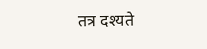तत्र दश्यते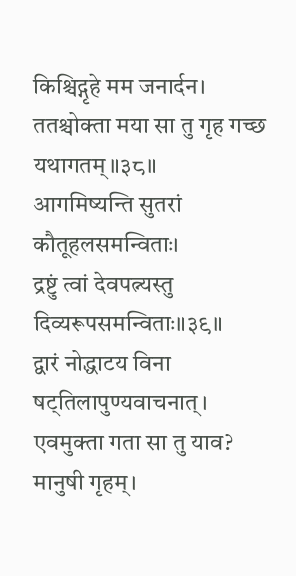किश्चिद्गृहे मम जनार्दन।
ततश्चोक्ता मया सा तु गृह गच्छ यथागतम्॥३८॥
आगमिष्यन्ति सुतरां कौतूहलसमन्विताः।
द्रष्टुं त्वां देवपत्न्यस्तु दिव्यरूपसमन्विताः॥३९॥
द्वारं नोद्धाटय विना षट्तिलापुण्यवाचनात्।
एवमुक्ता गता सा तु याव? मानुषी गृहम्।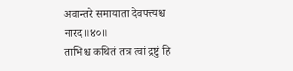अवान्तरे समायाता देवपत्त्यश्च नारद॥४०॥
ताभिश्च कथितं तत्र त्वां द्रष्टुं हि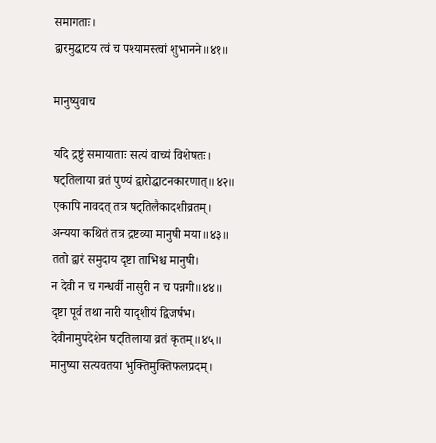समागताः।
द्वारमुद्घाटय त्वं च पश्यामस्त्वां शुभानने॥४१॥

मानुष्युवाच

यदि द्रष्टुं समायाताः सत्यं वाच्यं विशेषतः।
षट्तिलाया व्रतं पुण्यं द्वारोद्धाटनकारणात्॥४२॥
एकापि नावदत् तत्र षट्तिलैकादशीव्रतम्।
अन्यया कथितं तत्र द्रष्टव्या मानुषी मया॥४३॥
ततो द्वारं समुदाय दृष्टा ताभिश्च मानुषी।
न देवी न च गन्धर्वी नासुरी न च पन्नगी॥४४॥
दृष्टा पूर्व तथा नारी यादृशीयं द्विजर्षभ।
देवीनामुपदेशेन षट्तिलाया व्रतं कृतम्॥४५॥
मानुष्या सत्यवतया भुक्तिमुक्तिफलप्रदम्।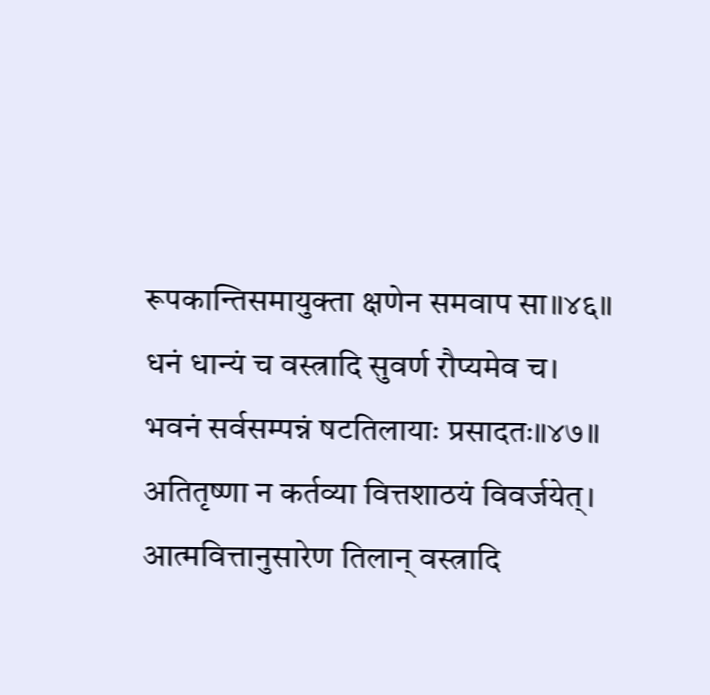रूपकान्तिसमायुक्ता क्षणेन समवाप सा॥४६॥
धनं धान्यं च वस्त्रादि सुवर्ण रौप्यमेव च।
भवनं सर्वसम्पन्नं षटतिलायाः प्रसादतः॥४७॥
अतितृष्णा न कर्तव्या वित्तशाठयं विवर्जयेत्।
आत्मवित्तानुसारेण तिलान् वस्त्रादि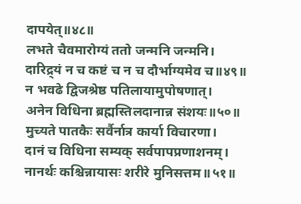दापयेत्॥४८॥
लभते चैवमारोग्यं ततो जन्मनि जन्मनि।
दारिद्र्यं न च कष्टं च न च दौर्भाग्यमेव च॥४९॥
न भवढे द्विजश्रेष्ठ पतिलायामुपोषणात्।
अनेन विधिना ब्रह्मस्तिलदानान्न संशयः॥५०॥
मुच्यते पातकैः सर्वैर्नात्र कार्या विचारणा।
दानं च विधिना सम्यक् सर्वपापप्रणाशनम्।
नानर्थः कश्चिन्नायासः शरीरे मुनिसत्तम॥५१॥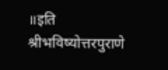॥इति श्रीभविष्योत्तरपुराणे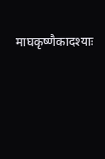माघकृष्णैकादश्याः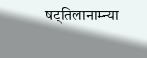षट्तिलानाम्न्या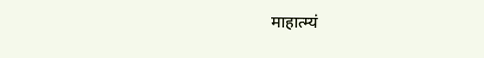माहात्म्यं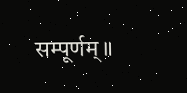सम्पूर्णम्॥